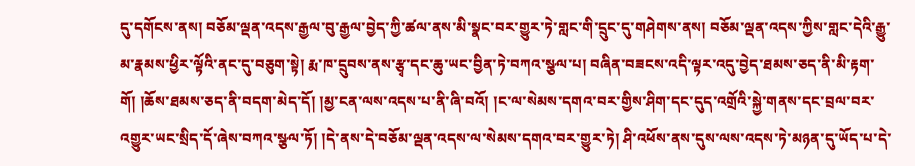དུ་དགོངས་ནས། བཅོམ་ལྡན་འདས་རྒྱལ་བུ་རྒྱལ་བྱེད་ཀྱི་ཚལ་ནས་མི་སྣང་བར་གྱུར་ཏེ་གླང་གི་དྲུང་དུ་གཤེགས་ནས། བཅོམ་ལྡན་འདས་ཀྱིས་གླང་དེའི་རྒྱུ་མ་རྣམས་ཕྱིར་ལྟོའི་ནང་དུ་བཅུག་སྟེ། རྨ་ཁ་དྲུབས་ནས་རྩྭ་དང་ཆུ་ཡང་བྱིན་ཏེ་བཀའ་སྩལ་པ། བཞིན་བཟངས་འདི་ལྟར་འདུ་བྱེད་ཐམས་ཅད་ནི་མི་རྟག་གོ། །ཆོས་ཐམས་ཅད་ནི་བདག་མེད་དོ། །མྱ་ངན་ལས་འདས་པ་ནི་ཞི་བའོ། །ང་ལ་སེམས་དགའ་བར་གྱིས་ཤིག་དང་དུད་འགྲོའི་སྐྱེ་གནས་དང་བྲལ་བར་འགྱུར་ཡང་སྲིད་དོ་ཞེས་བཀའ་སྩལ་ཏོ། །དེ་ནས་དེ་བཅོམ་ལྡན་འདས་ལ་སེམས་དགའ་བར་གྱུར་ཏེ། ཤི་འཕོས་ནས་དུས་ལས་འདས་ཏེ་མཉན་དུ་ཡོད་པ་དེ་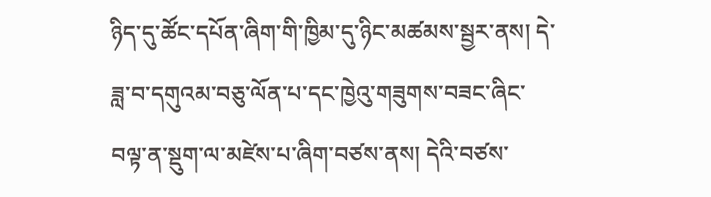ཉིད་དུ་ཚོང་དཔོན་ཞིག་གི་ཁྱིམ་དུ་ཉིང་མཚམས་སྦྱར་ནས། དེ་ཟླ་བ་དགུའམ་བཅུ་ལོན་པ་དང་ཁྱེའུ་གཟུགས་བཟང་ཞིང་བལྟ་ན་སྡུག་ལ་མཛེས་པ་ཞིག་བཙས་ནས། དེའི་བཙས་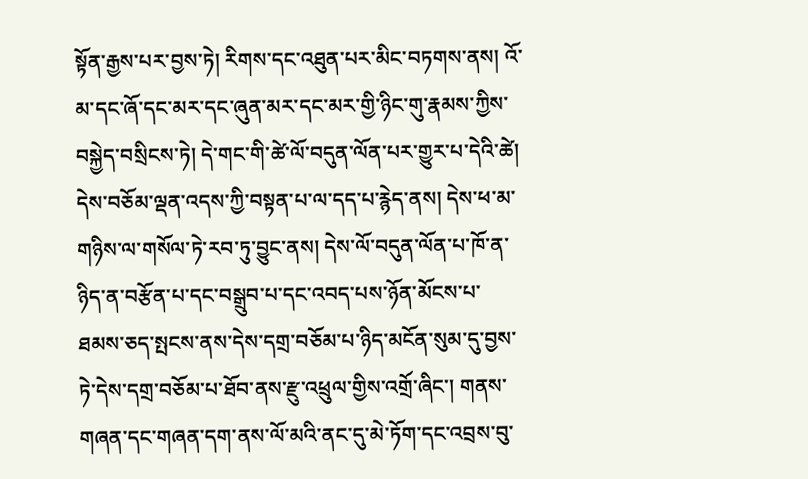སྟོན་རྒྱས་པར་བྱས་ཏེ། རིགས་དང་འཐུན་པར་མིང་བཏགས་ནས། འོ་མ་དང་ཞོ་དང་མར་དང་ཞུན་མར་དང་མར་གྱི་ཉིང་གུ་རྣམས་ཀྱིས་བསྐྱེད་བསྲིངས་ཏེ། དེ་གང་གི་ཚེ་ལོ་བདུན་ལོན་པར་གྱུར་པ་དེའི་ཚེ། དེས་བཅོམ་ལྡན་འདས་ཀྱི་བསྟན་པ་ལ་དད་པ་རྙེད་ནས། དེས་ཕ་མ་གཉིས་ལ་གསོལ་ཏེ་རབ་ཏུ་བྱུང་ནས། དེས་ལོ་བདུན་ལོན་པ་ཁོ་ན་ཉིད་ན་བརྩོན་པ་དང་བསྒྲུབ་པ་དང་འབད་པས་ཉོན་མོངས་པ་ཐམས་ཅད་སྤངས་ནས་དེས་དགྲ་བཅོམ་པ་ཉིད་མངོན་སུམ་དུ་བྱས་ཏེ་དེས་དགྲ་བཅོམ་པ་ཐོབ་ནས་རྫུ་འཕྲུལ་གྱིས་འགྲོ་ཞིང་། གནས་གཞན་དང་གཞན་དག་ནས་ལོ་མའི་ནང་དུ་མེ་ཏོག་དང་འབྲས་བུ་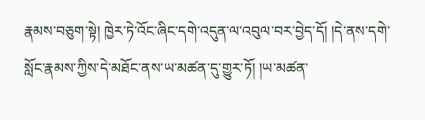རྣམས་བཅུག་སྟེ། ཁྱེར་ཏེ་འོང་ཞིང་དགེ་འདུན་ལ་འབུལ་བར་བྱེད་དོ། །དེ་ནས་དགེ་སློང་རྣམས་ཀྱིས་དེ་མཐོང་ནས་ཡ་མཚན་དུ་གྱུར་ཏོ། །ཡ་མཚན་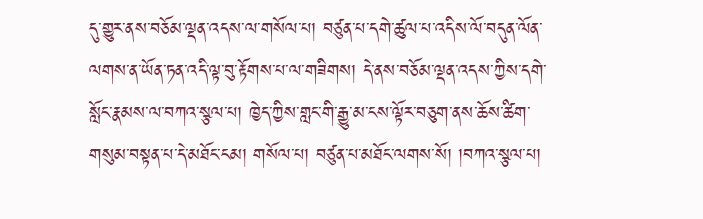དུ་གྱུར་ནས་བཅོམ་ལྡན་འདས་ལ་གསོལ་པ། བཙུན་པ་དགེ་ཚུལ་པ་འདིས་ལོ་བདུན་ལོན་ལགས་ན་ཡོན་ཏན་འདི་ལྟ་བུ་རྟོགས་པ་ལ་གཟིགས། དེ་ནས་བཅོམ་ལྡན་འདས་ཀྱིས་དགེ་སློང་རྣམས་ལ་བཀའ་སྩལ་པ། ཁྱེད་ཀྱིས་གླང་གི་རྒྱུ་མ་ངས་ལྟོར་བཅུག་ནས་ཆོས་ཚིག་གསུམ་བསྟན་པ་དེ་མཐོང་ངམ། གསོལ་པ། བཙུན་པ་མཐོང་ལགས་སོ། །བཀའ་སྩལ་པ།